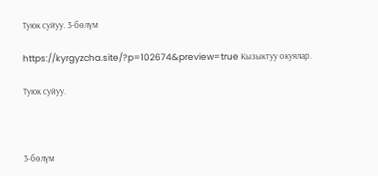Туюк суйуу. 3-бөлүм

https://kyrgyzcha.site/?p=102674&preview=true Кызыктуу окуялар.

Туюк суйуу.



3-бөлүм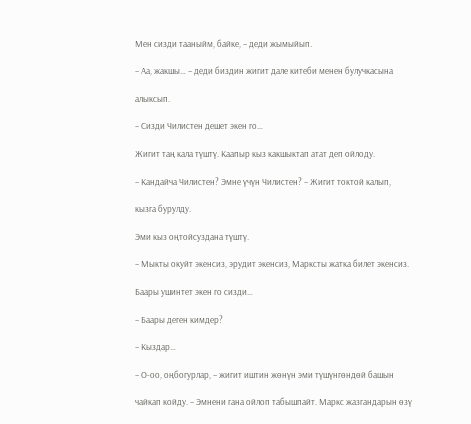Мен сизди тааныйм, байке, – деди жымыйып.

– Аа, жакшы… – деди биздин жигит дале китеби менен булучкасына

алыксып.

– Сизди Чилистен дешет экен го…

Жигит таң кала түштү. Каапыр кыз какшыктап атат деп ойлоду.

– Кандайча Чилистен? Эмне үчүн Чилистен? – Жигит токтой калып,

кызга бурулду.

Эми кыз оңтойсуздана түштү.

– Мыкты окуйт экенсиз, эрудит экенсиз, Марксты жатка билет экенсиз.

Баары ушинтет экен го сизди…

– Баары деген кимдер?

– Кыздар…

– О-оо, оңбогурлар, – жигит иштин жөнүн эми түшүнгөндөй башын

чайкап койду. – Эмнени гана ойлоп табышпайт. Маркс жазгандарын өзү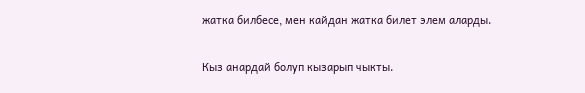жатка билбесе, мен кайдан жатка билет элем аларды.

Кыз анардай болуп кызарып чыкты.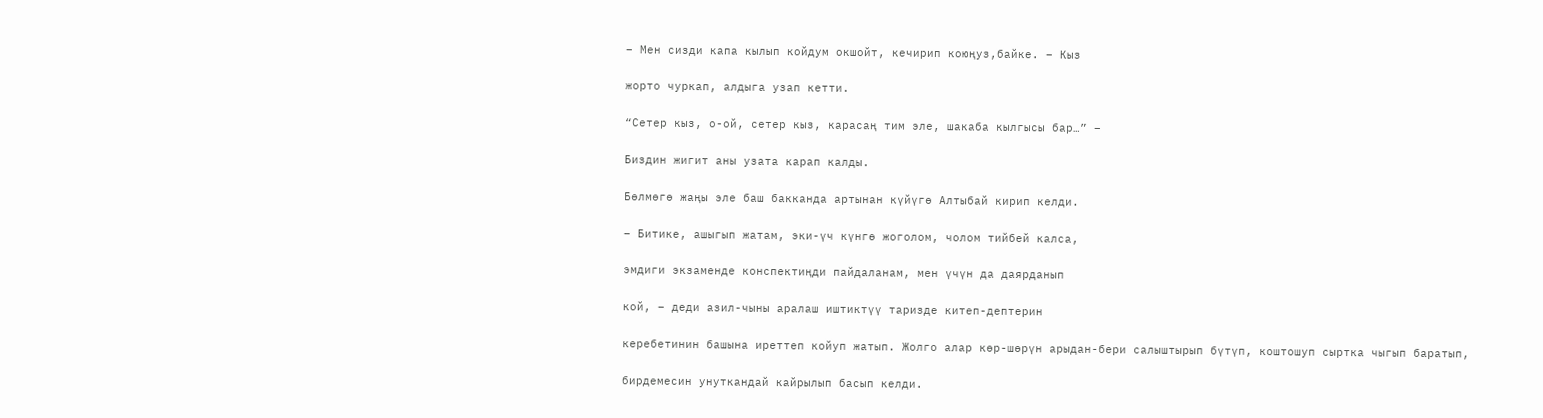– Мен сизди капа кылып койдум окшойт, кечирип коюңуз,байке. – Кыз

жорто чуркап, алдыга узап кетти.

“Сетер кыз, о-ой, сетер кыз, карасаң тим эле, шакаба кылгысы бар…” –

Биздин жигит аны узата карап калды.

Бөлмөгө жаңы эле баш бакканда артынан күйүгө Алтыбай кирип келди.

– Битике, ашыгып жатам, эки-үч күнгө жоголом, чолом тийбей калса,

эмдиги экзаменде конспектиңди пайдаланам, мен үчүн да даярданып

кой, – деди азил-чыны аралаш иштиктүү таризде китеп-дептерин

керебетинин башына иреттеп койуп жатып. Жолго алар көр-шөрүн арыдан-бери салыштырып бүтүп, коштошуп сыртка чыгып баратып,

бирдемесин унуткандай кайрылып басып келди.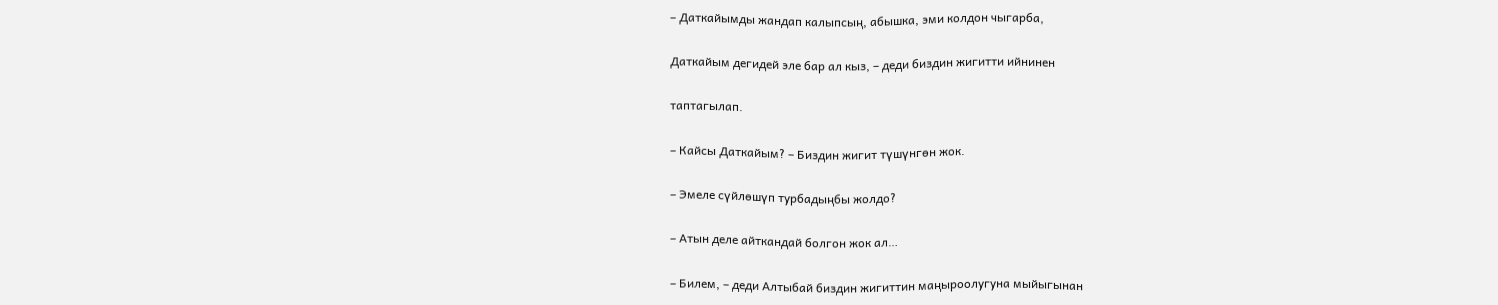– Даткайымды жандап калыпсың, абышка, эми колдон чыгарба,

Даткайым дегидей эле бар ал кыз, – деди биздин жигитти ийнинен

таптагылап.

– Кайсы Даткайым? – Биздин жигит түшүнгөн жок.

– Эмеле сүйлөшүп турбадыңбы жолдо?

– Атын деле айткандай болгон жок ал…

– Билем, – деди Алтыбай биздин жигиттин маңыроолугуна мыйыгынан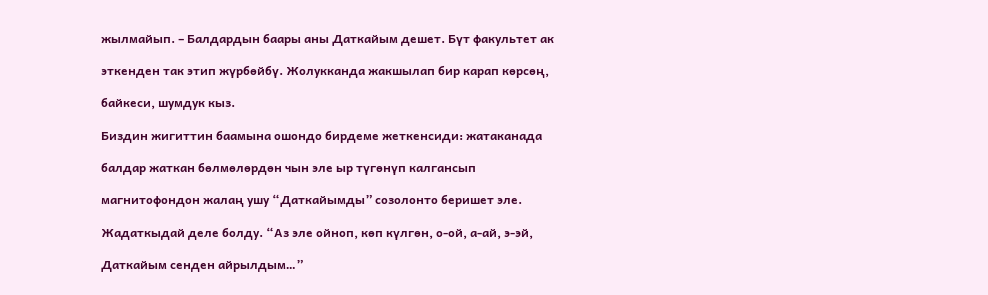жылмайып. – Балдардын баары аны Даткайым дешет. Бүт факультет ак

эткенден так этип жүрбөйбү. Жолукканда жакшылап бир карап көрсөң,

байкеси, шумдук кыз.

Биздин жигиттин баамына ошондо бирдеме жеткенсиди: жатаканада

балдар жаткан бөлмөлөрдөн чын эле ыр түгөнүп калгансып

магнитофондон жалаң ушу “Даткайымды” созолонто беришет эле.

Жадаткыдай деле болду. “Аз эле ойноп, көп күлгөн, о-ой, а-ай, э-эй,

Даткайым сенден айрылдым…”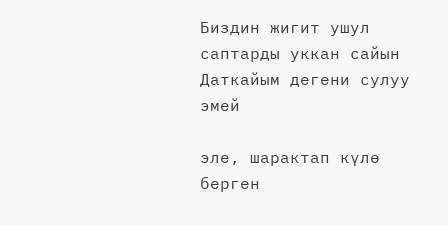Биздин жигит ушул саптарды уккан сайын Даткайым дегени сулуу эмей

эле, шарактап күлө берген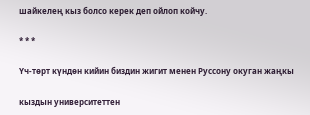шайкелең кыз болсо керек деп ойлоп койчу.

* * *

Үч-төрт күндөн кийин биздин жигит менен Руссону окуган жаңкы

кыздын университеттен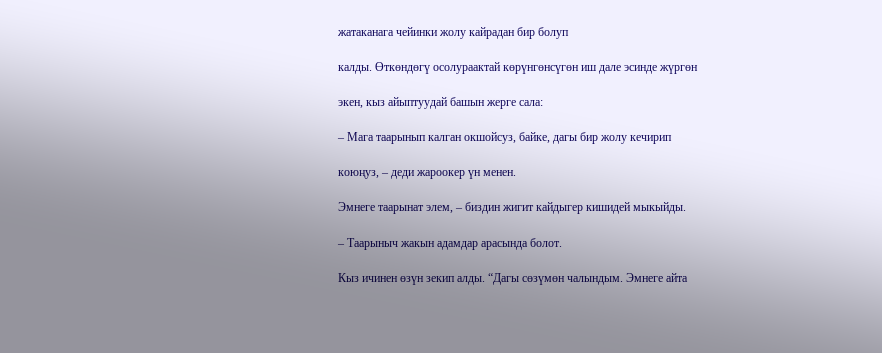жатаканага чейинки жолу кайрадан бир болуп

калды. Өткөндөгү осолураактай көрүнгөнсүгөн иш дале эсинде жүргөн

экен, кыз айыптуудай башын жерге сала:

– Мага таарынып калган окшойсуз, байке, дагы бир жолу кечирип

коюңуз, – деди жароокер үн менен.

Эмнеге таарынат элем, – биздин жигит кайдыгер кишидей мыкыйды.

– Таарыныч жакын адамдар арасында болот.

Кыз ичинен өзүн зекип алды. “Дагы сөзүмөн чалындым. Эмнеге айта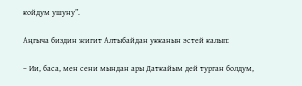койдум ушуну”.

Аңгыча биздин жигит Алтыбайдан укканын эстей калып:

– Ии, баса, мен сени мындан ары Даткайым дей турган болдум,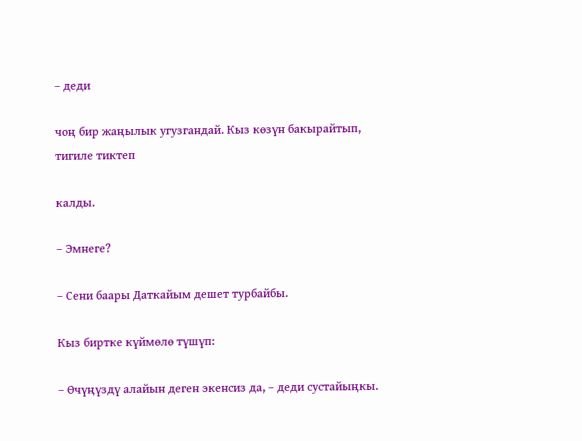– деди

чоң бир жаңылык угузгандай. Кыз көзүн бакырайтып, тигиле тиктеп

калды.

– Эмнеге?

– Сени баары Даткайым дешет турбайбы.

Кыз биртке күймөлө түшүп:

– Өчүңүздү алайын деген экенсиз да, – деди сустайыңкы.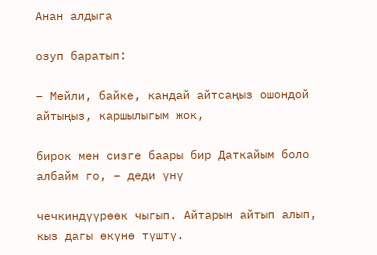Анан алдыга

озуп баратып:

– Мейли, байке, кандай айтсаңыз ошондой айтыңыз, каршылыгым жок,

бирок мен сизге баары бир Даткайым боло албайм го, – деди үнү

чечкиндүүрөөк чыгып. Айтарын айтып алып, кыз дагы өкүнө түштү.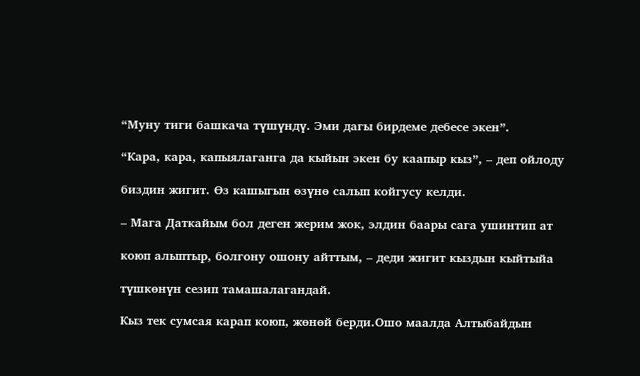“Муну тиги башкача түшүндү. Эми дагы бирдеме дебесе экен”.

“Кара, кара, капыялаганга да кыйын экен бу каапыр кыз”, – деп ойлоду

биздин жигит. Өз кашыгын өзүнө салып койгусу келди.

– Мага Даткайым бол деген жерим жок, элдин баары сага ушинтип ат

коюп алыптыр, болгону ошону айттым, – деди жигит кыздын кыйтыйа

түшкөнүн сезип тамашалагандай.

Кыз тек сумсая карап коюп, жөнөй берди.Ошо маалда Алтыбайдын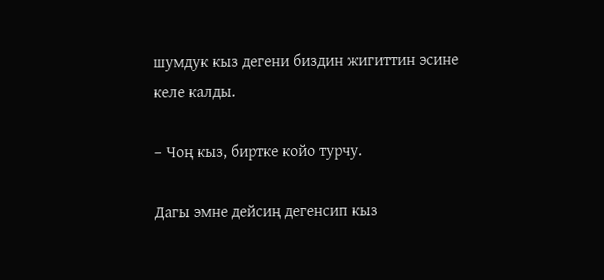шумдук кыз дегени биздин жигиттин эсине келе калды.

– Чоң кыз, биртке койо турчу.

Дагы эмне дейсиң дегенсип кыз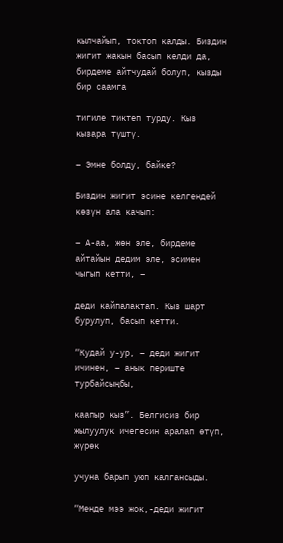кылчайып, токтоп калды. Биздин жигит жакын басып келди да, бирдеме айтчудай болуп, кызды бир саамга

тигиле тиктеп турду. Кыз кызара түштү.

– Эмне болду, байке?

Биздин жигит эсине келгендей көзүн ала качып:

– А-аа, жөн эле, бирдеме айтайын дедим эле, эсимен чыгып кетти, –

деди кайпалактап. Кыз шарт бурулуп, басып кетти.

“Кудай у-ур, – деди жигит ичинен, – анык периште турбайсыңбы,

каапыр кыз”. Белгисиз бир жылуулук ичегесин аралап өтүп, жүрөк

учуна барып уюп калгансыды.

“Менде мээ жок,-деди жигит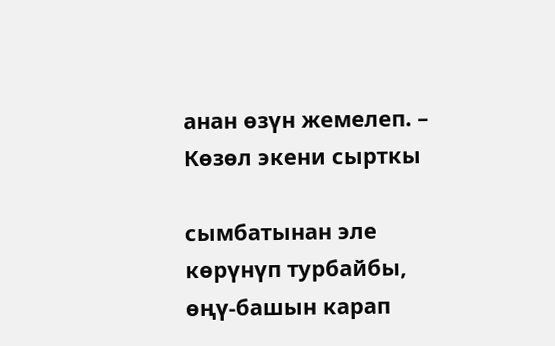анан өзүн жемелеп. – Көзөл экени сырткы

сымбатынан эле көрүнүп турбайбы, өңү-башын карап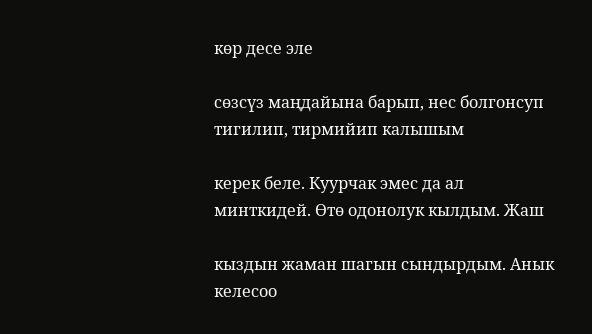көр десе эле

сөзсүз маңдайына барып, нес болгонсуп тигилип, тирмийип калышым

керек беле. Куурчак эмес да ал минткидей. Өтө одонолук кылдым. Жаш

кыздын жаман шагын сындырдым. Анык келесоо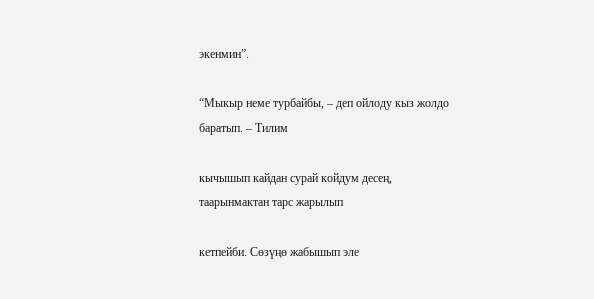экенмин”.

“Мыкыр неме турбайбы, – деп ойлоду кыз жолдо баратып. – Тилим

кычышып кайдан сурай койдум десең, таарынмактан тарс жарылып

кетпейби. Сөзүңө жабышып эле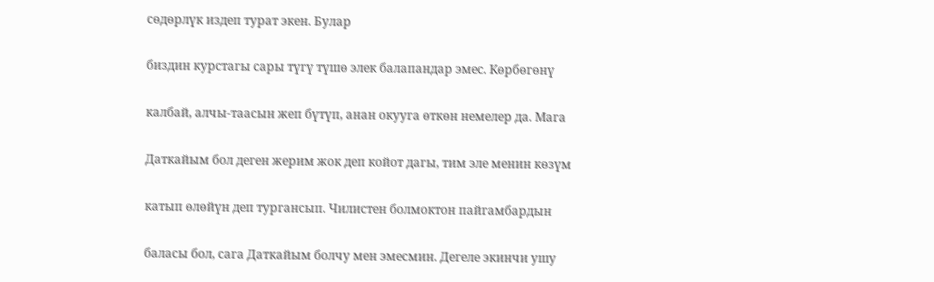сөдөрлүк издеп турат экен. Булар

биздин курстагы сары түгү түшө элек балапандар эмес. Көрбөгөнү

калбай, алчы-таасын жеп бүтүп, анан окууга өткөн немелер да. Мага

Даткайым бол деген жерим жок деп койот дагы, тим эле менин көзүм

катып өлөйүн деп тургансып. Чилистен болмоктон пайгамбардын

баласы бол, сага Даткайым болчу мен эмесмин. Дегеле экинчи ушу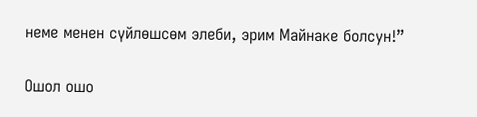неме менен сүйлөшсөм элеби, эрим Майнаке болсун!”

Ошол ошо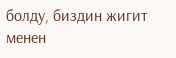болду, биздин жигит менен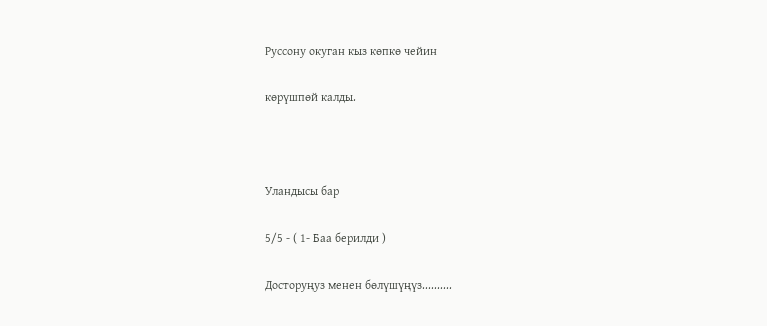Руссону окуган кыз көпкө чейин

көрүшпөй калды.



Уландысы бар

5/5 - ( 1- Баа берилди )

Досторуңуз менен бөлүшүңүз..........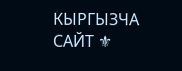КЫРГЫЗЧА САЙТ ⚜